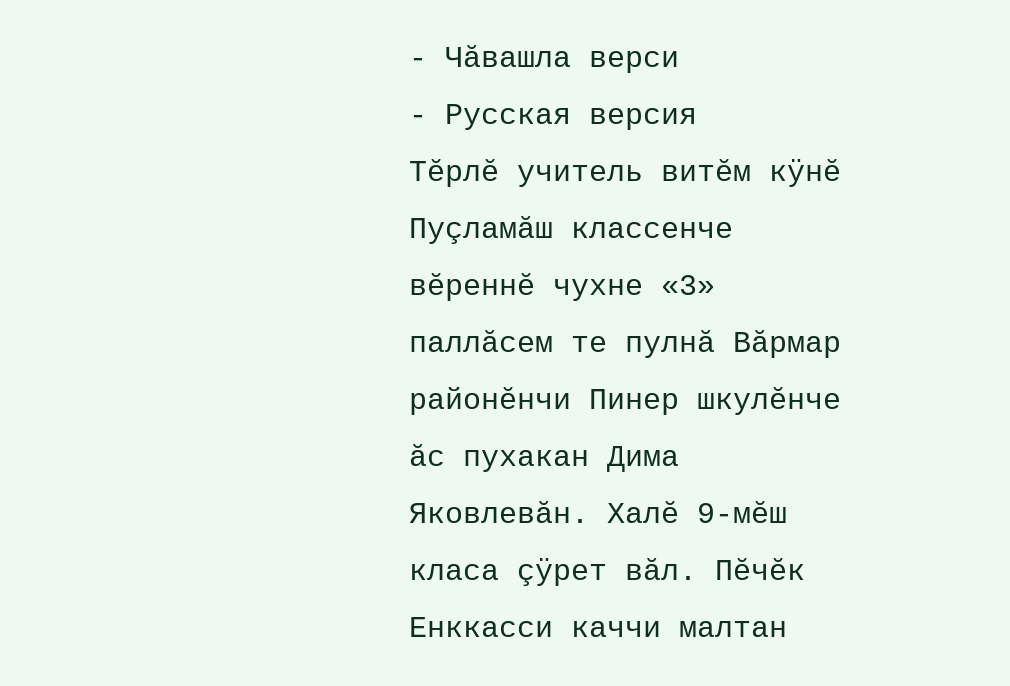- Чăвашла верси
- Русская версия
Тĕрлĕ учитель витĕм кÿнĕ
Пуçламăш классенче вĕреннĕ чухне «3» паллăсем те пулнă Вăрмар районĕнчи Пинер шкулĕнче ăс пухакан Дима Яковлевăн. Халĕ 9-мĕш класа çÿрет вăл. Пĕчĕк Енккасси каччи малтан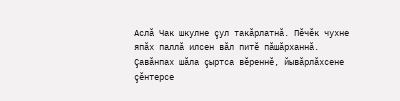Аслă Чак шкулне çул такăрлатнă. Пĕчĕк чухне япăх паллă илсен вăл питĕ пăшăрханнă. Çавăнпах шăла çыртса вĕреннĕ, йывăрлăхсене çĕнтерсе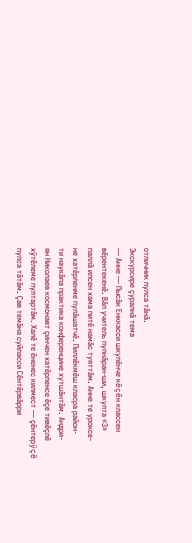отличник пулса тăнă.
Экскурсире çуралнă тема
— Анне — Пысăк Енккасси шкулĕнче кĕçĕн классен
вĕрентекенĕ. Вăл учитель пулнăран-ши, шкулта «3»
паллă илсен хама питĕ намăс туяттăм. Анне те уроксе-
не хатĕрленме пулăшатчĕ. Пиллĕкмĕш класра район-
ти наукăпа практика конференцине хутшăнтăм. Андри-
ян Николаев космонавт çинчен хатĕрленсе ĕçе тивĕçлĕ
хÿтĕлеме пултартăм. Халĕ те ĕненес килмест — çĕнтерÿçĕ
пулса тăтăм. Çав темăна суйласси Сĕнтĕрвăрри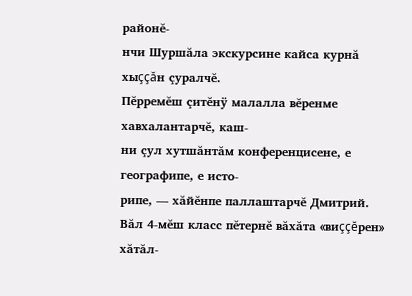районĕ-
нчи Шуршăла экскурсине кайса курнă хыççăн çуралчĕ.
Пĕрремĕш çитĕнÿ малалла вĕренме хавхалантарчĕ, каш-
ни çул хутшăнтăм конференцисене, е географипе, е исто-
рипе, — хăйĕнпе паллаштарчĕ Дмитрий.
Вăл 4-мĕш класс пĕтернĕ вăхăта «виççĕрен» хăтăл-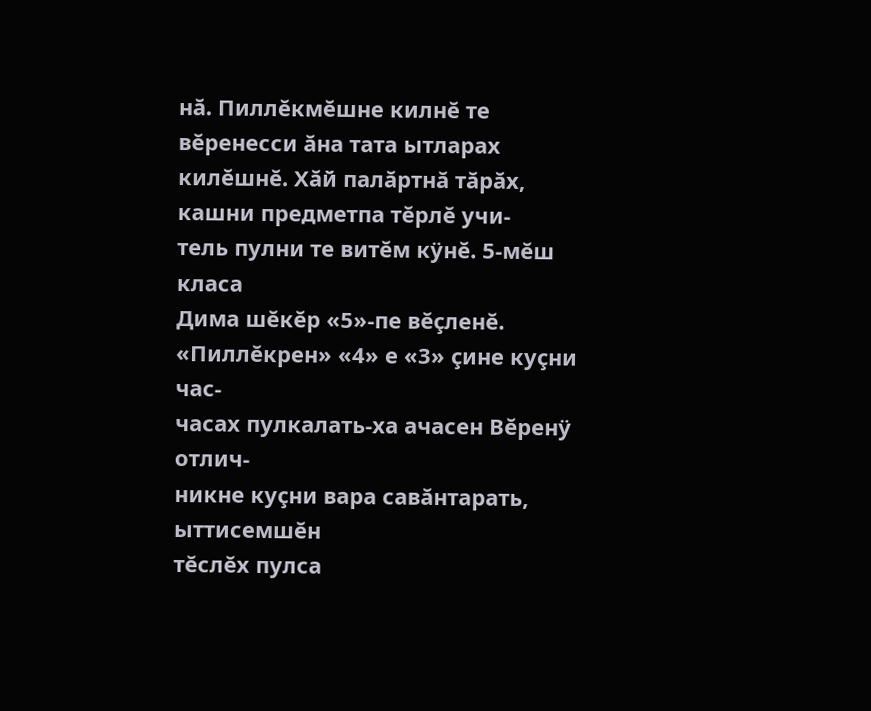нă. Пиллĕкмĕшне килнĕ те вĕренесси ăна тата ытларах
килĕшнĕ. Хăй палăртнă тăрăх, кашни предметпа тĕрлĕ учи-
тель пулни те витĕм кÿнĕ. 5-мĕш класа
Дима шĕкĕр «5»-пе вĕçленĕ.
«Пиллĕкрен» «4» е «3» çине куçни час-
часах пулкалать-ха ачасен Вĕренÿ отлич-
никне куçни вара савăнтарать, ыттисемшĕн
тĕслĕх пулса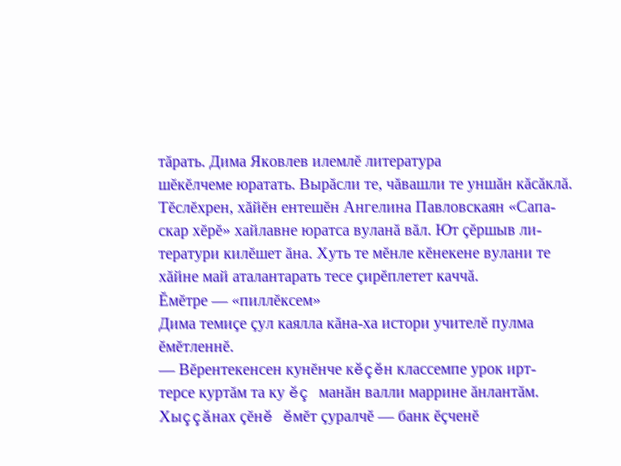тăрать. Дима Яковлев илемлĕ литература
шĕкĕлчеме юратать. Вырăсли те, чăвашли те уншăн кăсăклă.
Тĕслĕхрен, хăйĕн ентешĕн Ангелина Павловскаян «Сапа-
скар хĕрĕ» хайлавне юратса вуланă вăл. Ют çĕршыв ли-
тератури килĕшет ăна. Хуть те мĕнле кĕнекене вулани те
хăйне май аталантарать тесе çирĕплетет каччă.
Ĕмĕтре — «пиллĕксем»
Дима темиçе çул каялла кăна-ха истори учителĕ пулма
ĕмĕтленнĕ.
— Вĕрентекенсен кунĕнче кĕçĕн классемпе урок ирт-
терсе куртăм та ку ĕç манăн валли маррине ăнлантăм.
Хыççăнах çĕнĕ ĕмĕт çуралчĕ — банк ĕçченĕ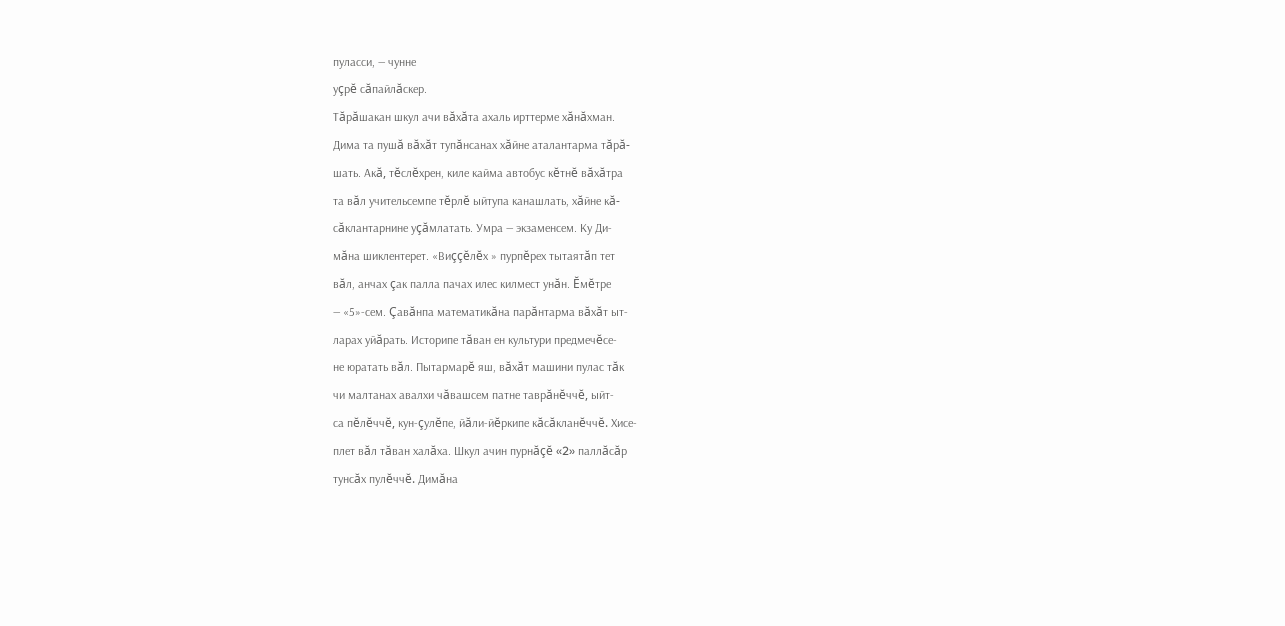пуласси, — чунне
уçрĕ сăпайлăскер.
Тăрăшакан шкул ачи вăхăта ахаль ирттерме хăнăхман.
Дима та пушă вăхăт тупăнсанах хăйне аталантарма тăрă-
шать. Акă, тĕслĕхрен, киле кайма автобус кĕтнĕ вăхăтра
та вăл учительсемпе тĕрлĕ ыйтупа канашлать, хăйне кă-
сăклантарнине уçăмлатать. Умра — экзаменсем. Ку Ди-
мăна шиклентерет. «Виççĕлĕх » пурпĕрех тытаятăп тет
вăл, анчах çак палла пачах илес килмест унăн. Ĕмĕтре
— «5»-сем. Çавăнпа математикăна парăнтарма вăхăт ыт-
ларах уйăрать. Историпе тăван ен культури предмечĕсе-
не юратать вăл. Пытармарĕ яш, вăхăт машини пулас тăк
чи малтанах авалхи чăвашсем патне таврăнĕччĕ, ыйт-
са пĕлĕччĕ, кун-çулĕпе, йăли-йĕркипе кăсăкланĕччĕ. Хисе-
плет вăл тăван халăха. Шкул ачин пурнăçĕ «2» паллăсăр
тунсăх пулĕччĕ. Димăна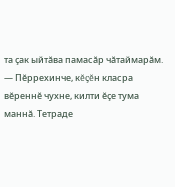та çак ыйтăва памасăр чăтаймарăм.
— Пĕррехинче, кĕçĕн класра
вĕреннĕ чухне, килти ĕçе тума
маннă. Тетраде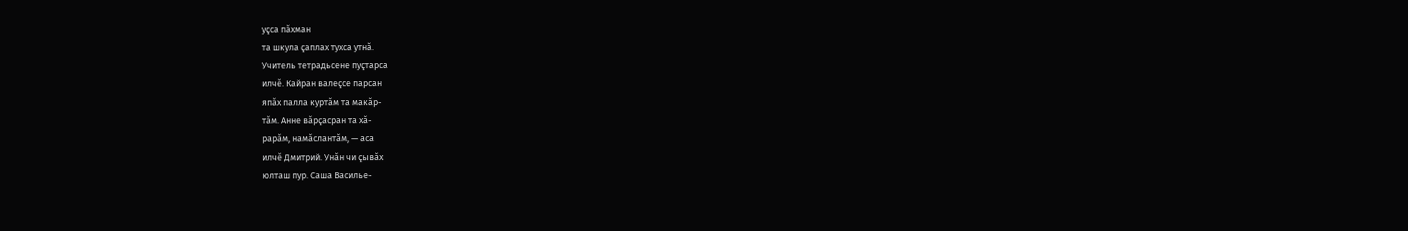уçса пăхман
та шкула çаплах тухса утнă.
Учитель тетрадьсене пуçтарса
илчĕ. Кайран валеçсе парсан
япăх палла куртăм та макăр-
тăм. Анне вăрçасран та хă-
рарăм, намăслантăм, — аса
илчĕ Дмитрий. Унăн чи çывăх
юлташ пур. Саша Василье-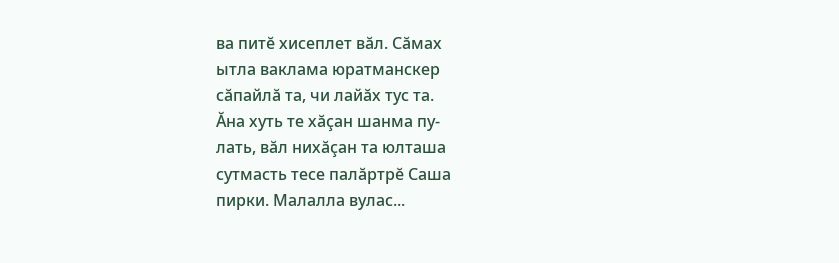ва питĕ хисеплет вăл. Сăмах
ытла ваклама юратманскер
сăпайлă та, чи лайăх тус та.
Ăна хуть те хăçан шанма пу-
лать, вăл нихăçан та юлташа
сутмасть тесе палăртрĕ Саша
пирки. Малалла вулас...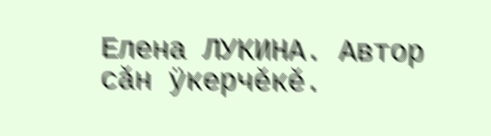Елена ЛУКИНА. Автор сăн ÿкерчĕкĕ.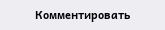Комментировать